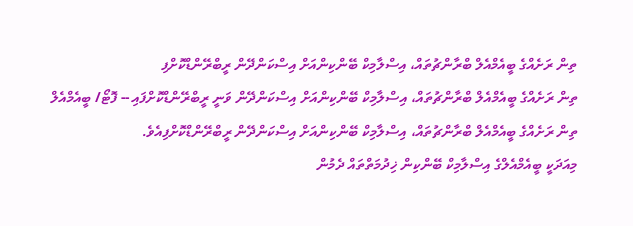ތިން ރަށެއްގެ ބީއެމްއެލް ބްރާންޗުތައް، އިސްލާމިކް ބޭންކިންއަށް އިސްކަންދޭން ރީބްރޭންޑްކޮށްފި
ތިން ރަށެއްގެ ބީއެމްއެލް ބްރާންޗުތައް، އިސްލާމިކް ބޭންކިންއަށް އިސްކަންދޭން ވަނީ ރީބްރޭންޑްކޮށްފައި -- ފޮޓޯ/ ބީއެމްއެލް
ތިން ރަށެއްގެ ބީއެމްއެލް ބްރާންޗުތައް، އިސްލާމިކް ބޭންކިންއަށް އިސްކަންދޭން ރީބްރޭންޑްކޮށްފިއެވެ.
މިއަދަކީ ބީއެމްއެލްގެ އިސްލާމިކް ބޭންކިން ޚިދުމަތްތައް ދެމުން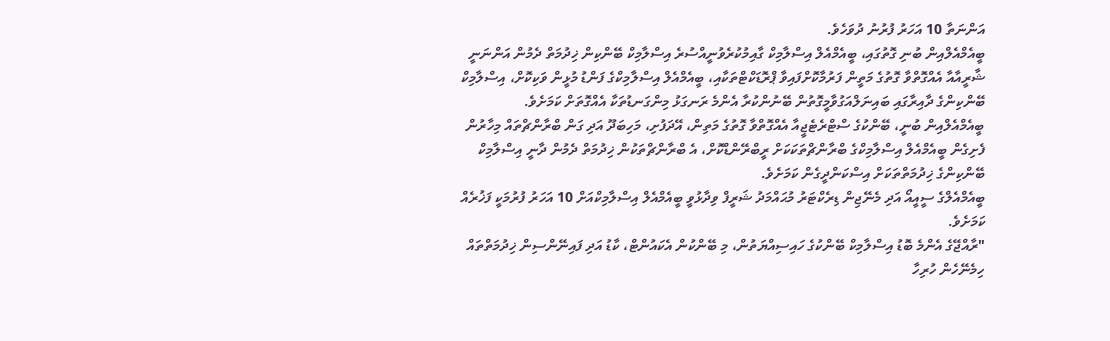އަންނަތާ 10 އަހަރު ފުރުނު ދުވަހެވެ.
ބީއެމްއެލްއިން ބުނި ގޮތުގައި، ބީއެމްއެލް އިސްލާމިކް ގާއިމުކުރެވުނީއްސުރެ އިސްލާމިކް ބޭންކިން ޚިދުމަތް ދެމުން އަންނަނީ ޝާރީއާއާ އެއްގޮތްވާ ގޮތުގެ މަތީން ފަރުމާކޮށްފައިވާ ޕްރޮޑަކްޓްތަކާއި، ބީއެމްއެލް އިސްލާމިކްގެ ފަންޑު މުޅީން ވަކިކޮށް، އިސްލާމިކް ބޭންކިންގެ ދާއިރާގައި ބައިނަލްއަގުވާމީގޮތުން ބޭނުންކުރާ އެންމެ ރަނގަޅު މިންގަނޑުތަކާ އެއްގޮތަށް ކަމަށެވެ.
ބީއެމްއެލްއިން ބުނީ، ބޭންކުގެ ސްޓްރެޓެޖީއާ އެއްގޮތްވާ ގޮތުގެ މަތިން، އޭދަފުށި، މަހިބަދޫ އަދި ގަން ބްރާންޗްތައް މިހާރުން ފެށިގެން ބީއެމްއެލް އިސްލާމިކްގެ ބްރާންޗްތަކަކަށް ރީބްރޭންޑްކޮށް، އެ ބްރާންޗްތަކުން ޚިދުމަތް ދެމުން ދާނީ އިސްލާމިކް ބޭންކިންގެ ޚިދުމަތްތަކަށް އިސްކަންދީގެން ކަމަށެވެ.
ބީއެމްއެލްގެ ސީއީއޯ އަދި މެނޭޖިން ޑިރެކްޓަރު މުޙައްމަދު ޝަރީފް ވިދާޅުވީ ބީއެމްއެލް އިސްލާމިކްއަށް 10 އަހަރު ފުރުމަކީ ފަޚުރެއް ކަމަށެވެ.
"ރާއްޖޭގެ އެންމެ ބޮޑު އިސްލާމިކް ބޭންކުގެ ހައިސިއްޔަތުން، މި ބޭންކުން އެކައުންޓް، ކާޑު އަދި ފައިނޭންސިން ޚިދުމަތްތައް ހިމެނޭހެން ހުރިހާ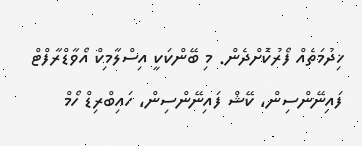ޚިދުމަތެއް ފޯރުކޮށްދެން. މި ބޭންކަކީ އިސްލާމިކް އޯވާޑްރާފްޓް ފައިނޭންސިން، ކޭޝް ފައިނޭންސިން، ހައިބްރިޑް ހޯމް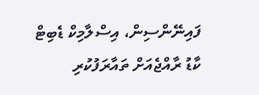ފައިނޭންސިން، އިސްލާމިކް ޑެބިޓް ކާޑު ރާއްޖެއަށް ތައާރަފުކުރި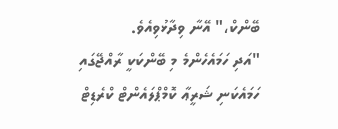ބޭންކް،" އޭނާ ވިދާޅުވިއެވެ.
"އަދި ހަމައެހެންމެ މި ބޭންކަކީ ރާއްޖޭގައި ހަމައެކަނި ޝަރީޢާ ކޮމްޕްލައެންޓް ކްރެޑިޓް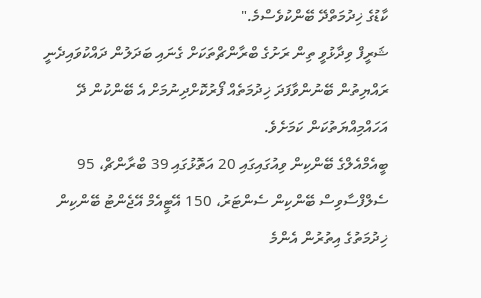ކާޑުގެ ޚިދުމަތްދޭ ބޭންކުވެސްމެ."
ޝަރީފް ވިދާޅުވީ ތިން ރަށުގެ ބްރާންޗްތަކަށް ގެނައި ބަދަލުން ދައްކުވައިދެނީ ރައްޔިތުން ބޭނުންވާފަދަ ޚިދުމަތެއް ފޯރުކޮށްދިނުމަށް އެ ބޭންކުން ދޭ އަހައްމިއްޔަތުކަން ކަމަށެވެ.
ބީއެމްއެލްގެ ބޭންކިން ވިއުގައިގައި 20 އަތޮޅުގައި 39 ބްރާންޗް، 95 ސެލްފްސާވިސް ބޭންކިން ސެންޓަރު، 150 އޭޓީއެމް އޭޖެންޓު ބޭންކިން ޚިދުމަތުގެ އިތުރުން އެންމެ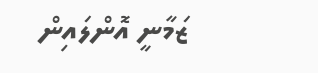ޒަމާނީ އޮންލައިން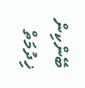ބޭންކިން ޚިދުމަތް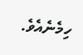ހިމެނެއެވެ.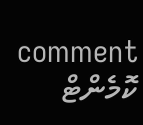comment ކޮމެންޓް